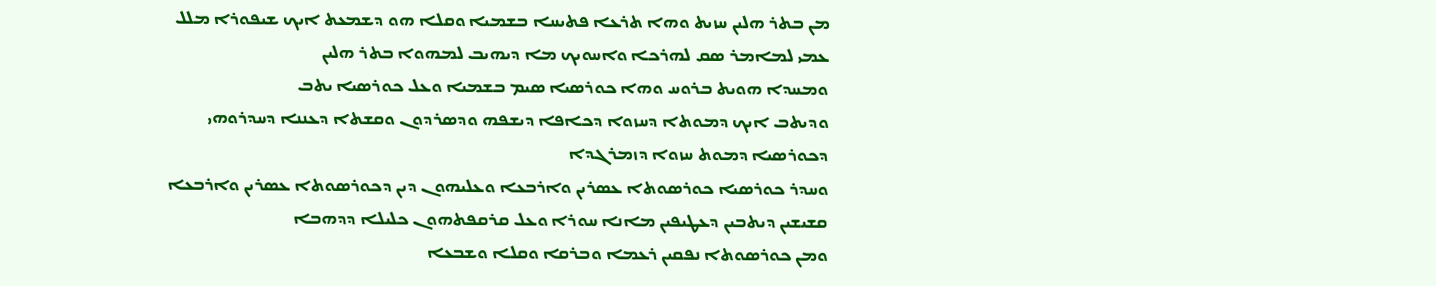ܡܢ ܒܬܪ ܗܠܝܢ ܚܙܝܬ ܘܗܐ ܬܪܥܐ ܦܬܝܚܐ ܒܫܡܝܐ ܘܩܠܐ ܗܘ ܕܫܡܥܬ ܐܝܟ ܫܝܦܘܪܐ ܡܠܠ ܥܡܝ ܠܡܐܡܪ ܤܩ ܠܗܪܟܐ ܘܐܚܘܝܟ ܡܐ ܕܝܗܝܒ ܠܡܗܘܐ ܒܬܪ ܗܠܝܢ
ܘܡܚܕܐ ܗܘܝܬ ܒܪܘܚ ܘܗܐ ܟܘܪܤܝܐ ܤܝܡ ܒܫܡܝܐ ܘܥܠ ܟܘܪܤܝܐ ܝܬܒ
ܘܕܝܬܒ ܐܝܟ ܕܡܘܬܐ ܕܚܙܘܐ ܕܟܐܦܐ ܕܝܫܦܗ ܘܕܤܪܕܘܢ ܘܩܫܬܐ ܕܥܢܢܐ ܕܚܕܪܘܗܝ ܕܟܘܪܤܝܐ ܕܡܘܬ ܚܙܘܐ ܕܙܡܪܓܕܐ
ܘܚܕܪ ܟܘܪܤܝܐ ܟܘܪܤܘܬܐ ܥܤܪܝܢ ܘܐܪܒܥܐ ܘܥܠܝܗܘܢ ܕܝܢ ܕܟܘܪܤܘܬܐ ܥܤܪܝܢ ܘܐܪܒܥܐ ܩܫܝܫܝܢ ܕܝܬܒܝܢ ܕܥܛܝܦܝܢ ܡܐܢܐ ܚܘܪܐ ܘܥܠ ܩܪܩܦܬܗܘܢ ܟܠܝܠܐ ܕܕܗܒܐ
ܘܡܢ ܟܘܪܤܘܬܐ ܢܦܩܝܢ ܪܥܡܐ ܘܒܪܩܐ ܘܩܠܐ ܘܫܒܥܐ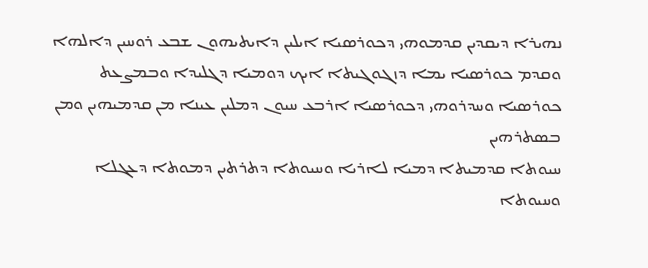ܢܗܝܪܐ ܕܝܩܕܝܢ ܩܕܡܘܗܝ ܕܟܘܪܤܝܐ ܐܝܠܝܢ ܕܐܝܬܝܗܘܢ ܫܒܥ ܪܘܚܝܢ ܕܐܠܗܐ
ܘܩܕܡ ܟܘܪܤܝܐ ܝܡܐ ܕܙܓܘܓܝܬܐ ܐܝܟ ܕܘܡܝܐ ܕܓܠܝܕܐ ܘܒܡܨܥܬ ܟܘܪܤܝܐ ܘܚܕܪܘܗܝ ܕܟܘܪܤܝܐ ܐܪܒܥ ܚܝܘܢ ܕܡܠܝܢ ܥܝܢܐ ܡܢ ܩܕܡܝܗܝܢ ܘܡܢ ܒܤܬܪܗܝܢ
ܚܝܘܬܐ ܩܕܡܝܬܐ ܕܡܝܐ ܠܐܪܝܐ ܘܚܝܘܬܐ ܕܬܪܬܝܢ ܕܡܘܬܐ ܕܥܓܠܐ ܘܚܝܘܬܐ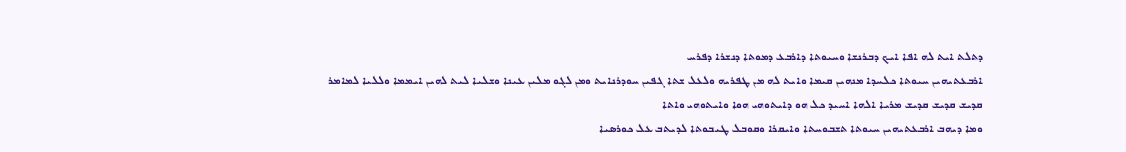ܕܬܠܬ ܐܝܬ ܠܗ ܐܦܐ ܐܝܟ ܕܒܪܢܫܐ ܘܚܝܘܬܐ ܕܐܪܒܥ ܕܡܘܬܐ ܕܢܫܪܐ ܕܦܪܚ
ܐܪܒܥܬܝܗܝܢ ܚܝܘܬܐ ܟܠܚܕܐ ܡܢܗܝܢ ܩܝܡܐ ܘܐܝܬ ܠܗ ܡܢ ܛܦܪܝܗ ܘܠܥܠ ܫܬܐ ܓܦܝܢ ܚܘܕܪܢܐܝܬ ܘܡܢ ܠܓܘ ܡܠܝܢ ܥܝܢܐ ܘܫܠܝܐ ܠܝܬ ܠܗܝܢ ܐܝܡܡܐ ܘܠܠܝܐ ܠܡܐܡܪ ܩܕܝܫ ܩܕܝܫ ܩܕܝܫ ܡܪܝܐ ܐܠܗܐ ܐܚܝܕ ܟܠ ܗܘ ܕܐܝܬܘܗܝ ܗܘܐ ܘܐܝܬܘܗܝ ܘܐܬܐ
ܘܡܐ ܕܝܗܒ ܐܪܒܥܬܝܗܝܢ ܚܝܘܬܐ ܬܫܒܘܚܬܐ ܘܐܝܩܪܐ ܘܩܘܒܠ ܛܝܒܘܬܐ ܠܕܝܬܒ ܥܠ ܟܘܪܤܝܐ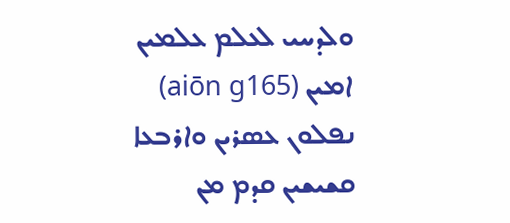ܘܠܕܚܝ ܠܥܠܡ ܥܠܡܝܢ ܐܡܝܢ (aiōn g165)
ܢܦܠܘܢ ܥܤܪܝܢ ܘܐܪܒܥܐ ܩܫܝܫܝܢ ܩܕܡ ܡܢ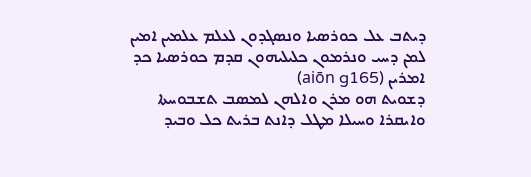ܕܝܬܒ ܥܠ ܟܘܪܤܝܐ ܘܢܤܓܕܘܢ ܠܥܠܡ ܥܠܡܝܢ ܐܡܝܢ ܠܡܢ ܕܚܝ ܘܢܪܡܘܢ ܟܠܝܠܝܗܘܢ ܩܕܡ ܟܘܪܤܝܐ ܟܕ ܐܡܪܝܢ (aiōn g165)
ܕܫܘܝܬ ܗܘ ܡܪܢ ܘܐܠܗܢ ܠܡܤܒ ܬܫܒܘܚܬܐ ܘܐܝܩܪܐ ܘܚܝܠܐ ܡܛܠ ܕܐܢܬ ܒܪܝܬ ܟܠ ܘܒܝܕ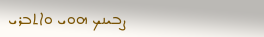ܨܒܝܢܟ ܗܘܝ ܘܐܬܒܪܝ